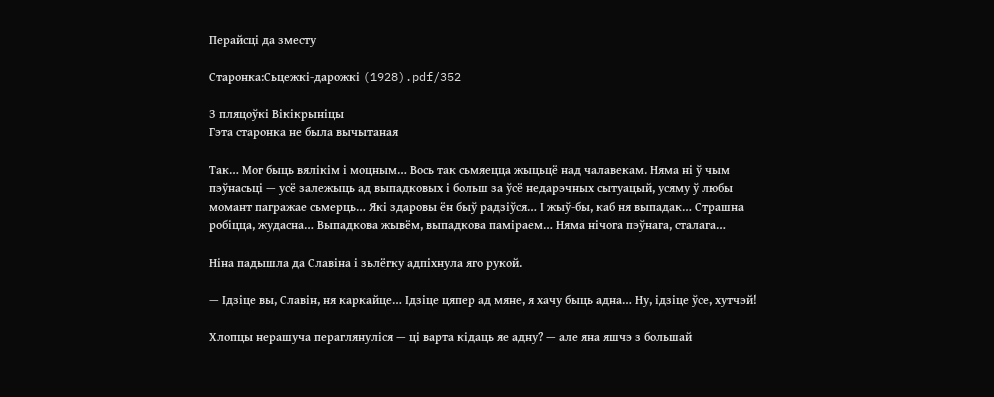Перайсці да зместу

Старонка:Сьцежкі-дарожкі (1928).pdf/352

З пляцоўкі Вікікрыніцы
Гэта старонка не была вычытаная

Так… Мог быць вялікім і моцным… Вось так сьмяецца жыцьцё над чалавекам. Няма ні ў чым пэўнасьці — усё залежыць ад выпадковых і больш за ўсё недарэчных сытуацый, усяму ў любы момант пагражае сьмерць… Які здаровы ён быў радзіўся… І жыў-бы, каб ня выпадак… Страшна робіцца, жудасна… Выпадкова жывём, выпадкова паміраем… Няма нічога пэўнага, сталага…

Ніна падышла да Славіна і зьлёгку адпіхнула яго рукой.

— Ідзіце вы, Славін, ня каркайце… Ідзіце цяпер ад мяне, я хачу быць адна… Ну, ідзіце ўсе, хутчэй!

Хлопцы нерашуча пераглянуліся — ці варта кідаць яе адну? — але яна яшчэ з большай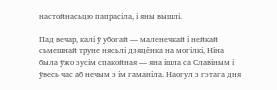настойнасьцю папрасіла, і яны вышлі.

Пад вечар, калі ў убогай — маленечкай і нейкай сьмешнай труне нясьлі дзяцёнка на могілкі, Ніна была ўжо зусім спакойная — яна ішла са Славіным і ўвесь час аб нечым з ім гаманіла. Наогул з гэтага дня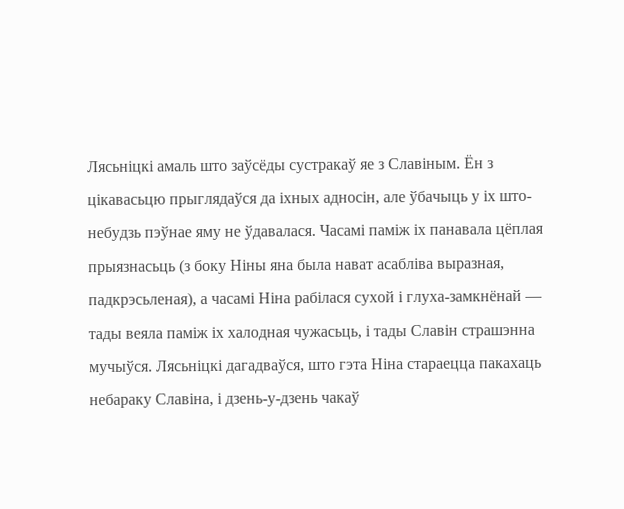Лясьніцкі амаль што заўсёды сустракаў яе з Славіным. Ён з цікавасьцю прыглядаўся да іхных адносін, але ўбачыць у іх што-небудзь пэўнае яму не ўдавалася. Часамі паміж іх панавала цёплая прыязнасьць (з боку Ніны яна была нават асабліва выразная, падкрэсьленая), а часамі Ніна рабілася сухой і глуха-замкнёнай — тады веяла паміж іх халодная чужасьць, і тады Славін страшэнна мучыўся. Лясьніцкі дагадваўся, што гэта Ніна стараецца пакахаць небараку Славіна, і дзень-у-дзень чакаў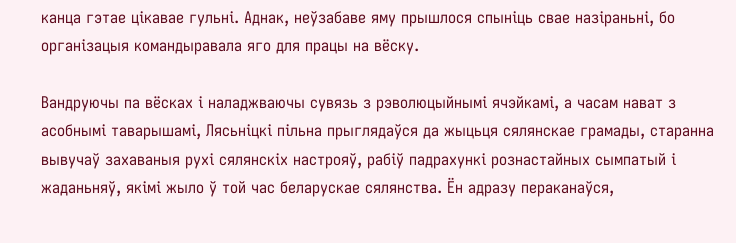канца гэтае цікавае гульні. Аднак, неўзабаве яму прышлося спыніць свае назіраньні, бо організацыя командыравала яго для працы на вёску.

Вандруючы па вёсках і наладжваючы сувязь з рэволюцыйнымі ячэйкамі, а часам нават з асобнымі таварышамі, Лясьніцкі пільна прыглядаўся да жыцьця сялянскае грамады, старанна вывучаў захаваныя рухі сялянскіх настрояў, рабіў падрахункі рознастайных сымпатый і жаданьняў, якімі жыло ў той час беларускае сялянства. Ён адразу пераканаўся,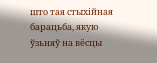што тая стыхійная барацьба, якую ўзьняў на вёсцы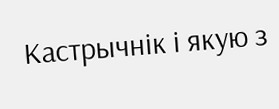Кастрычнік і якую з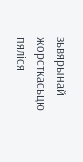зьвярынай жорсткасьцю пяліся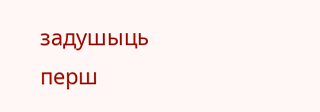задушыць перш